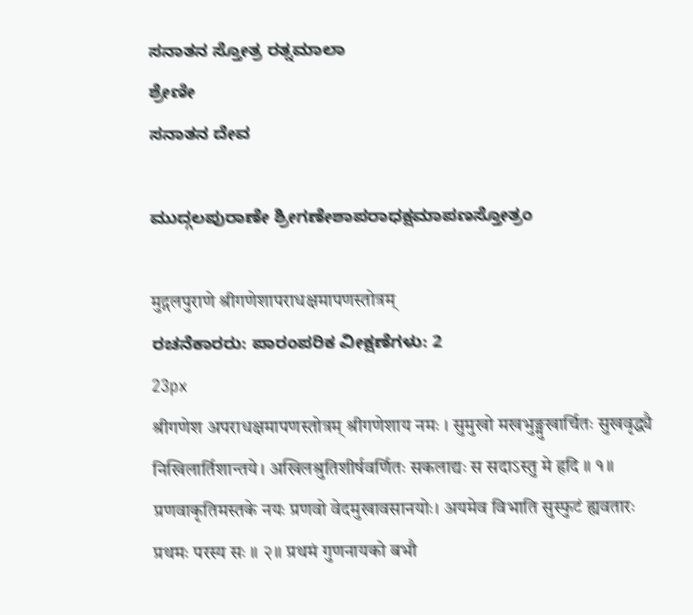ಸನಾತನ ಸ್ತೋತ್ರ ರತ್ನಮಾಲಾ
ಶ್ರೇಣೀ
ಸನಾತನ ದೇವ

ಮುದ್ಗಲಪುರಾಣೇ ಶ್ರೀಗಣೇಶಾಪರಾಧಕ್ಷಮಾಪಣಸ್ತೋತ್ರಂ

मुद्गलपुराणे श्रीगणेशापराधक्षमापणस्तोत्रम्
ರಚನೆಕಾರರು: ಪಾರಂಪರಿಕ ವೀಕ್ಷಣೆಗಳು: 2
23px
श्रीगणेश अपराधक्षमापणस्तोत्रम् श्रीगणेशाय नमः । सुमुखो मखभुङ्मुखार्चितः सुखवृद्ध्यै निखिलार्तिशान्तये। अखिलश्रुतिशीर्षवर्णितः सकलाद्यः स सदाऽस्तु मे हृदि ॥ १॥ प्रणवाकृतिमस्तके नयः प्रणवो वेदमुखावसानयोः। अयमेव विभाति सुस्फुटं ह्यवतारः प्रथमः परस्य सः ॥ २॥ प्रथमं गुणनायको बभौ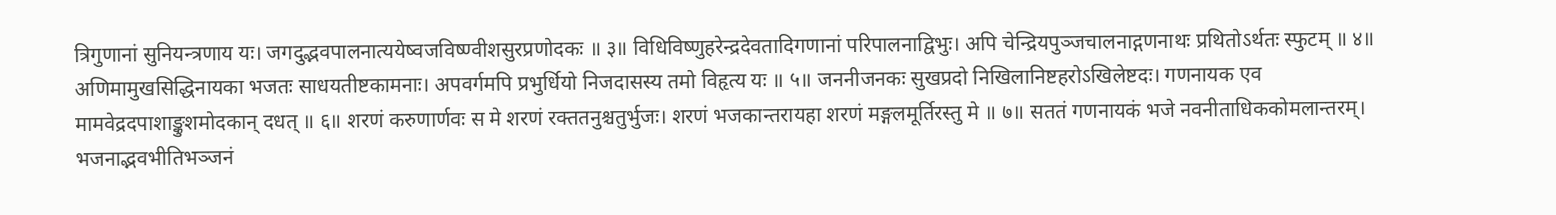त्रिगुणानां सुनियन्त्रणाय यः। जगदुद्भवपालनात्ययेष्वजविष्ण्वीशसुरप्रणोदकः ॥ ३॥ विधिविष्णुहरेन्द्रदेवतादिगणानां परिपालनाद्विभुः। अपि चेन्द्रियपुञ्जचालनाद्गणनाथः प्रथितोऽर्थतः स्फुटम् ॥ ४॥ अणिमामुखसिद्धिनायका भजतः साधयतीष्टकामनाः। अपवर्गमपि प्रभुर्धियो निजदासस्य तमो विहृत्य यः ॥ ५॥ जननीजनकः सुखप्रदो निखिलानिष्टहरोऽखिलेष्टदः। गणनायक एव मामवेद्रदपाशाङ्कुशमोदकान् दधत् ॥ ६॥ शरणं करुणार्णवः स मे शरणं रक्ततनुश्चतुर्भुजः। शरणं भजकान्तरायहा शरणं मङ्गलमूर्तिरस्तु मे ॥ ७॥ सततं गणनायकं भजे नवनीताधिककोमलान्तरम्। भजनाद्भवभीतिभञ्जनं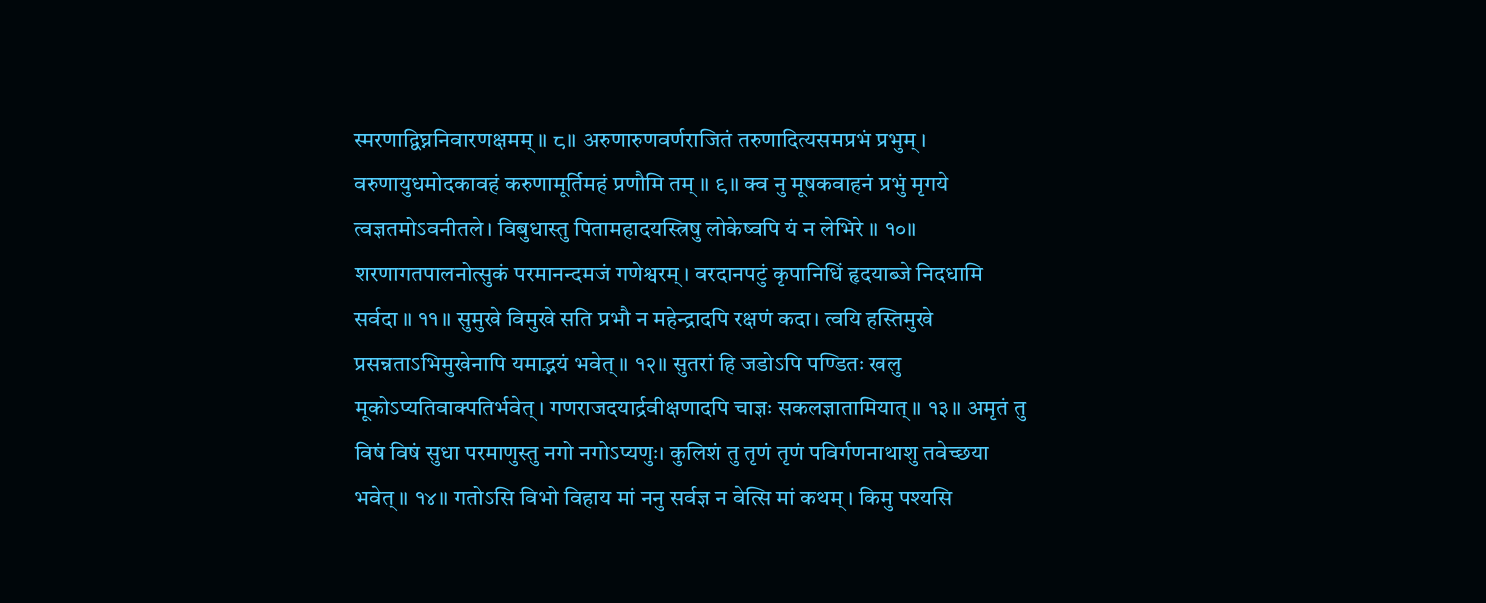स्मरणाद्विघ्ननिवारणक्षमम् ॥ ८॥ अरुणारुणवर्णराजितं तरुणादित्यसमप्रभं प्रभुम्। वरुणायुधमोदकावहं करुणामूर्तिमहं प्रणौमि तम् ॥ ९॥ क्व नु मूषकवाहनं प्रभुं मृगये त्वज्ञतमोऽवनीतले। विबुधास्तु पितामहादयस्त्रिषु लोकेष्वपि यं न लेभिरे ॥ १०॥ शरणागतपालनोत्सुकं परमानन्दमजं गणेश्वरम्। वरदानपटुं कृपानिधिं हृदयाब्जे निदधामि सर्वदा ॥ ११॥ सुमुखे विमुखे सति प्रभौ न महेन्द्रादपि रक्षणं कदा। त्वयि हस्तिमुखे प्रसन्नताऽभिमुखेनापि यमाद्भयं भवेत् ॥ १२॥ सुतरां हि जडोऽपि पण्डितः खलु मूकोऽप्यतिवाक्पतिर्भवेत्। गणराजदयार्द्रवीक्षणादपि चाज्ञः सकलज्ञातामियात् ॥ १३॥ अमृतं तु विषं विषं सुधा परमाणुस्तु नगो नगोऽप्यणुः। कुलिशं तु तृणं तृणं पविर्गणनाथाशु तवेच्छया भवेत् ॥ १४॥ गतोऽसि विभो विहाय मां ननु सर्वज्ञ न वेत्सि मां कथम्। किमु पश्यसि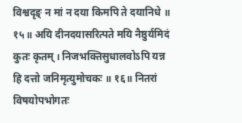विश्वदृङ् न मां न दया किमपि ते दयानिधे ॥ १५॥ अयि दीनदयासरित्पते मयि नैष्ठुर्यमिदं कुतः कृतम्। निजभक्तिसुधालवोऽपि यन्न हि दत्तो जनिमृत्युमोचकः ॥ १६॥ नितरां विषयोपभोगतः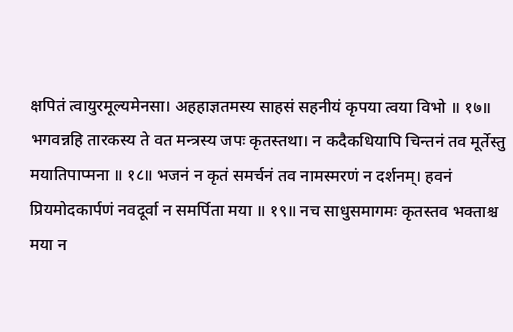क्षपितं त्वायुरमूल्यमेनसा। अहहाज्ञतमस्य साहसं सहनीयं कृपया त्वया विभो ॥ १७॥ भगवन्नहि तारकस्य ते वत मन्त्रस्य जपः कृतस्तथा। न कदैकधियापि चिन्तनं तव मूर्तेस्तु मयातिपाप्मना ॥ १८॥ भजनं न कृतं समर्चनं तव नामस्मरणं न दर्शनम्। हवनं प्रियमोदकार्पणं नवदूर्वा न समर्पिता मया ॥ १९॥ नच साधुसमागमः कृतस्तव भक्ताश्च मया न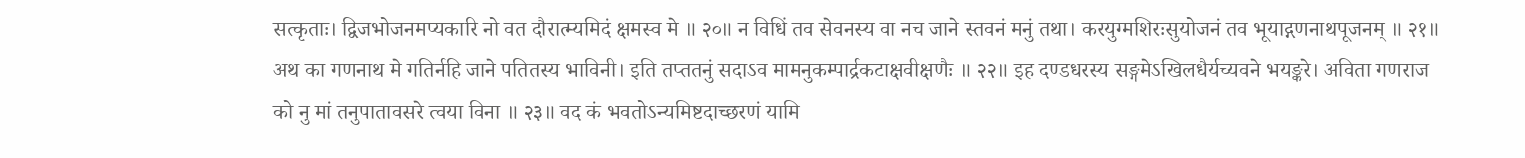सत्कृताः। द्विजभोजनमप्यकारि नो वत दौरात्म्यमिदं क्षमस्व मे ॥ २०॥ न विधिं तव सेवनस्य वा नच जाने स्तवनं मनुं तथा। करयुग्मशिरःसुयोजनं तव भूयाद्गणनाथपूजनम् ॥ २१॥ अथ का गणनाथ मे गतिर्नहि जाने पतितस्य भाविनी। इति तप्ततनुं सदाऽव मामनुकम्पार्द्रकटाक्षवीक्षणैः ॥ २२॥ इह दण्डधरस्य सङ्गमेऽखिलधैर्यच्यवने भयङ्करे। अविता गणराज को नु मां तनुपातावसरे त्वया विना ॥ २३॥ वद कं भवतोऽन्यमिष्टदाच्छरणं यामि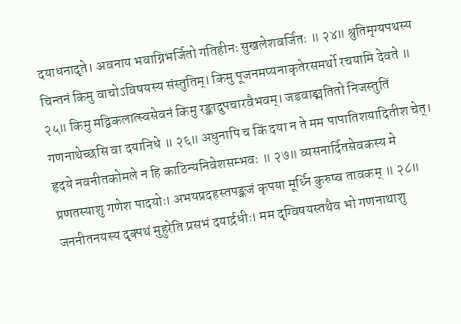दयाधनादृते। अवनाय भवाग्निभर्जितो गतिहीनः सुखलेशवर्जितः ॥ २४॥ श्रुतिमृग्यपथस्य चिन्तनं किमु वाचोऽविषयस्य संस्तुतिम्। किमु पूजनमप्यनाकृतेरसमर्थो रचयामि देवते ॥ २५॥ किमु मद्विकलात्स्वसेवनं किमु रङ्कादुपचारवैभवम्। जडवाङ्मतितो निजस्तुतिं गणनाथेच्छसि वा दयानिधे ॥ २६॥ अधुनापि च किं दया न ते मम पापातिशयादितीश चेत्। हृदये नवनीतकोमले न हि काठिन्यनिवेशसम्भवः ॥ २७॥ व्यसनार्दितसेवकस्य मे प्रणतस्याशु गणेश पादयोः। अभयप्रदहस्तपङ्कजं कृपया मूर्ध्नि कुरुष्व तावकम् ॥ २८॥ जननीतनयस्य दृक्पथं मुहुरेति प्रसभं दयार्द्रधीः। मम दृग्विषयस्तथैव भो गणनाथाशु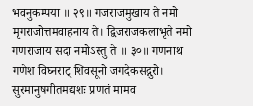भवनुकम्पया ॥ २९॥ गजराजमुखाय ते नमो मृगराजोत्तमवाहनाय ते। द्विजराजकलाभृते नमो गणराजाय सदा नमोऽस्तु ते ॥ ३०॥ गणनाथ गणेश विघ्नराट् शिवसूनो जगदेकसद्गुरो। सुरमानुषगीतमद्यशः प्रणतं मामव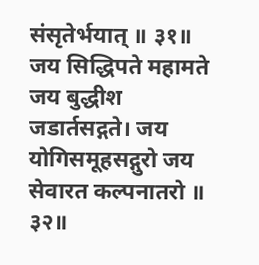संसृतेर्भयात् ॥ ३१॥ जय सिद्धिपते महामते जय बुद्धीश जडार्तसद्गते। जय योगिसमूहसद्गुरो जय सेवारत कल्पनातरो ॥ ३२॥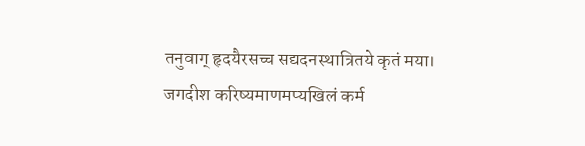तनुवाग् हृदयैरसच्च सद्यदनस्थात्रितये कृतं मया। जगदीश करिष्यमाणमप्यखिलं कर्म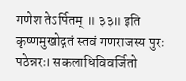गणेश तेऽर्पितम् ॥ ३३॥ इति कृष्णमुखोद्गतं स्तवं गणराजस्य पुरः पठेन्नरः। सकलाधिविवर्जितो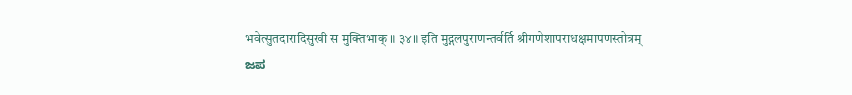भवेत्सुतदारादिसुखी स मुक्तिभाक् ॥ ३४॥ इति मुद्गलपुराणन्तर्वर्ति श्रीगणेशापराधक्षमापणस्तोत्रम्
ಜಪ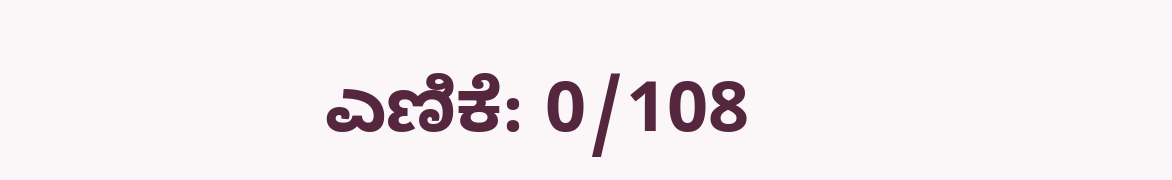ಎಣಿಕೆ: 0/108